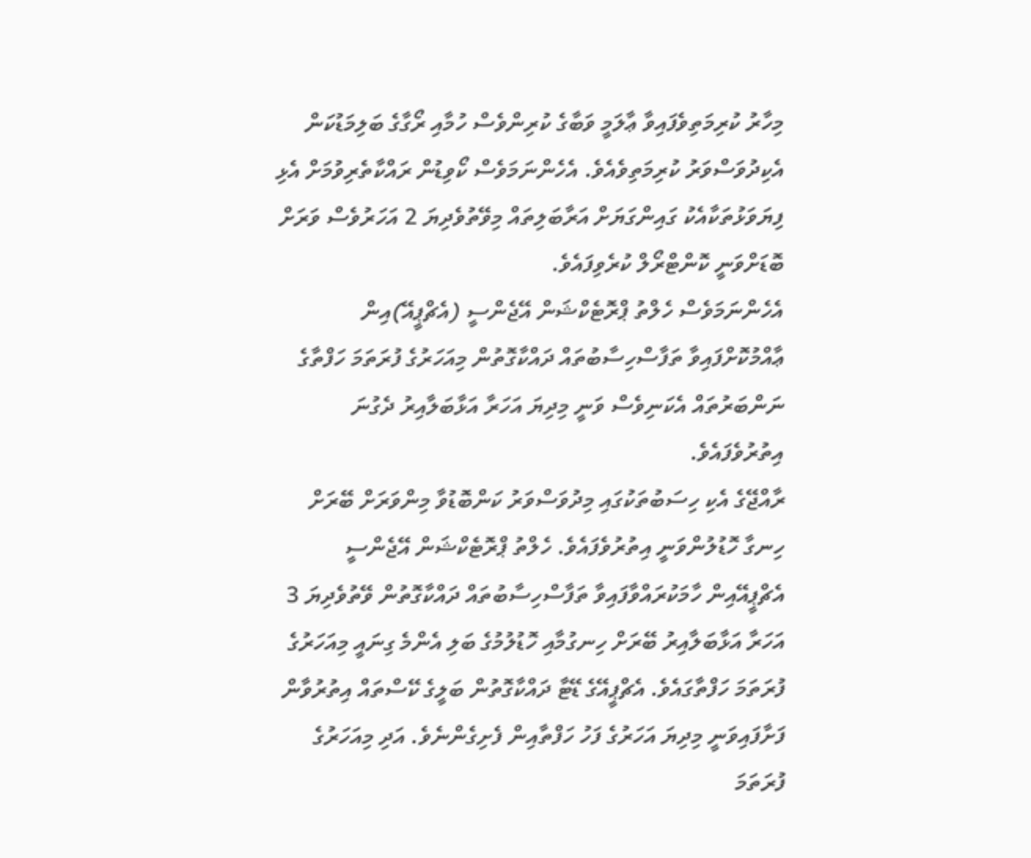މިހާރު ކުރިމަތިވެފައިވާ ޢާލަމީ ވަބާގެ ކުރިންވެސް ހުމާއި ރޯގާގެ ބަލިމަޑުކަން އެކިދުވަސްވަރު ކުރިމަތިވެއެވެ. އެހެންނަމަވެސް ކޯވިޑުން ރައްކާތެރިވުމަށް އެޅި ފިޔަވަޅުތަކާއެކު ގައިންގަޔަށް އަރާބަލިތައް މިވޭތުވެދިޔަ 2 އަހަރުވެސް ވަރަށް ބޮޑަށްވަނީ ކޮންޓްރޯލް ކުރެވިފައެވެ.
އެހެންނަމަވެސް ހެލްތު ޕްރޮޓެކްޝަން އޭޖެންސީ (އެޗްޕީއޭ)އިން ޢާއްމުކޮށްފައިވާ ތަފާސްހިސާބުތައް ދައްކާގޮތުން މިއަހަރުގެ ފުރަތަމަ ހަފްތާގެ ނަންބަރުތައް އެކަނިވެސް ވަނީ މިދިޔަ އަހަރާ އަޅާބަލާއިރު ދެގުނަ އިތުރުވެފައެވެ.
ރާއްޖޭގެ އެކި ހިސަބުތަކުގައި މިދުވަސްވަރު ކަންބޮޑުވާ މިންވަރަށް ބޭރަށް ހިނގާ ހޮޑުލުންވަނީ އިތުރުވެފައެވެ. ހެލްތު ޕްރޮޓެކްޝަން އޭޖެންސީ އެޗްޕީއޭއިން ހާމަކުރައްވާފައިވާ ތަފާސްހިސާބުތައް ދައްކާގޮތުން ވޭތުވެދިޔަ 3 އަހަރާ އަޅާބަލާއިރު ބޭރަށް ހިނގުމާއި ހޮޑުލުމުގެ ބަލި އެންމެ ގިނައީ މިއަހަރުގެ ފުރަތަމަ ހަފްތާގައެވެ. އެޗްޕީއޭގެ ޑޭޓާ ދައްކާގޮތުން ބަލީގެ ކޭސްތައް އިތުރުވާން ފަށާފައިވަނީ މިދިޔަ އަހަރުގެ ފަހު ހަފްތާއިން ފެށިގެންނެވެ. އަދި މިއަހަރުގެ ފުރަތަމަ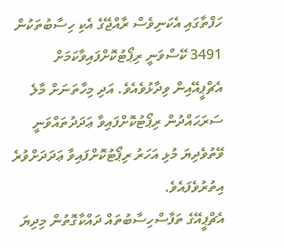ހަފްތާގައި އެކަނިވެސް ރާއްޖޭގެ އެކި ހިސާބުތަކުން 3491 ކޭސްވަނީ ރިޕޯޓުކޮށްފައިވާކަމަށް އެޗްޕީއޭއިން ވިދާޅުވެއެވެ. އަދި މިހާތަނަށް މާލެ ސަރަޙައްދުން ރިޕޯޓުކޮށްފައިވާ ޢަދަދުތައްވަނީ ވޭތުވެދިޔަ މުޅި އަހަރު ރިޕޯޓުކޮށްފައިވާ ޢަދަދަށްވުރެ އިތުރުވެފައެވެ.
އެޗްޕީއޭގެ ތަފާސްހިސާބުތައް ދައްކާގޮތުން މިދިޔަ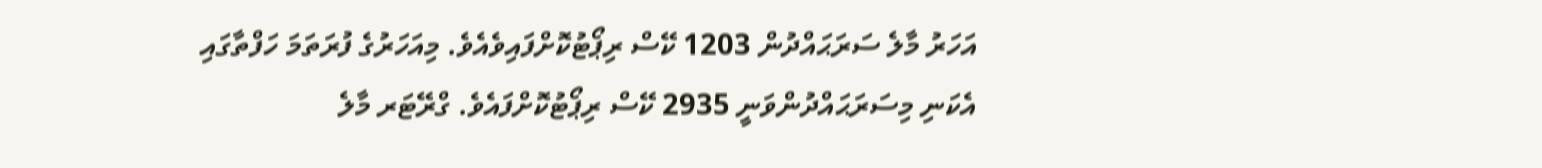އަހަރު މާލެ ސަރަޙައްދުން 1203 ކޭސް ރިޕޯޓުކޮށްފައިވެއެވެ. މިއަހަރުގެ ފުރަތަމަ ހަފްތާގައި އެކަނި މިސަރަޙައްދުންވަނީ 2935 ކޭސް ރިޕޯޓުކޮށްފައެވެ. ގްރޭޓަރ މާލެ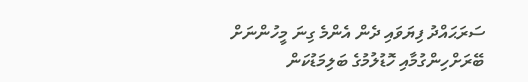ސަރަޙައްދު ފިޔަވައި ދެން އެންމެ ގިނަ މީހުންނަށް ބޭރަށްހިންގުމާއި ހޮޑުލުމުގެ ބަލިމަޑުކަން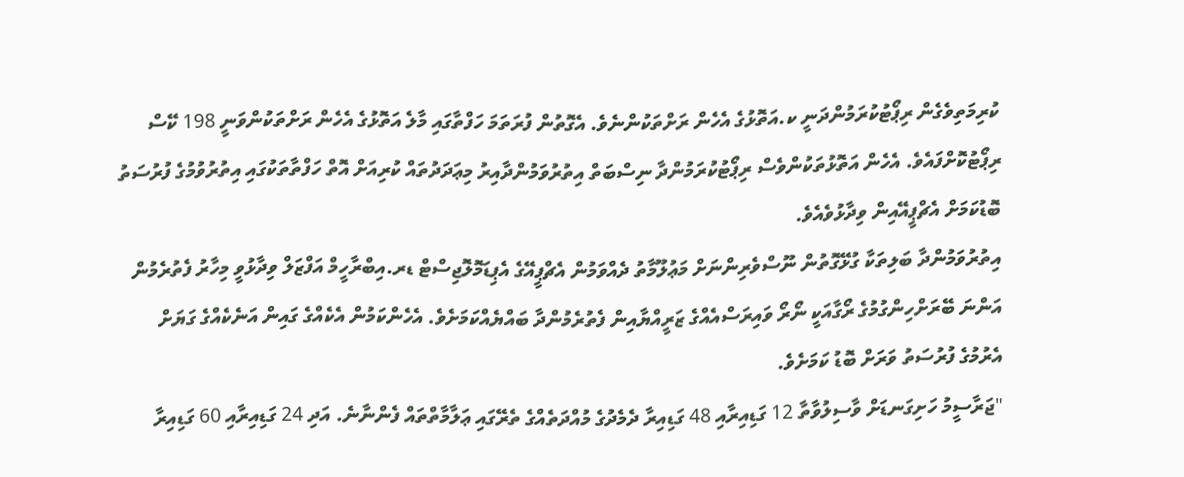ކުރިމަތިވެގެން ރިޕޯޓުކުރަމުންދަނީ ކ.އަތޮޅުގެ އެހެން ރަށްތަކުންނެވެ. އެގޮތުން ފުރަތަމަ ހަފްތާގައި މާލެ އަތޮޅުގެ އެހެން ރަށްތަކުންވަނީ 198 ކޭސް ރިޕޯޓުކޮށްފައެވެ. އެހެން އަތޮޅުތަކުންވެސް ރިޕޯޓުކުރަމުންދާ ނިސްބަތް އިތުރުވަމުންދާއިރު މިޢަދަދުތައް ކުރިއަށް އޮތް ހަފްތާތަކުގައި އިތުރުވުމުގެ ފުރުސަތު ބޮޑުކަމަށް އެޗްޕީއޭއިން ވިދާޅުވެއެވެ.
އިތުރުވަމުންދާ ބަލިތަކާ ގުޅޭގޮތުން ނޫސްވެރިންނަށް މަޢުލޫމާތު ދެއްވަމުން އެޗްޕީއޭގެ އެޕިޑަމޮލޮޖިސްޓް ޑރ.އިބްރާހީމް އަފްޒަލް ވިދާޅުވީ މިހާރު ފެތުރެމުން އަންނަ ބޭރަށްހިންގުމުގެ ރޯގާއަކީ ނޯރޯ ވައިރަސްއެއްގެ ޒަރީއްޔާއިން ފެތުރެމުންދާ ބައްޔެއްކަމަށެވެ. އެހެންކަމުން އެކެއްގެ ގައިން އަނެކެއްގެ ގަޔަށް އެރުމުގެ ފުރުސަތު ވަރަށް ބޮޑު ކަމަށެވެ.
"ޖަރާސީމު ހަށިގަނޑަށް ވާސިލުވާތާ 12 ގަޑިއިރާއި 48 ގަޑިއިރާ ދެމެދުގެ މުއްދަތެއްގެ ތެރޭގައި ޢަލާމާތްތައް ފެންނާނެ. އަދި 24 ގަޑިއިރާއި 60 ގަޑިއިރާ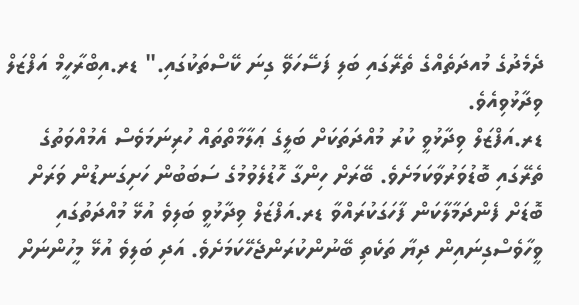ދެމެދުގެ މުއދަތެއްގެ ތެރޭގައި ބަލި ފަސޭހަވޭ ގިނަ ކޭސްތަކުގައި." ޑރ.އިބްރާހީމް އަފްޒަލް ވިދާޅުވިއެވެ.
ޑރ.އަފްޒަލް ވިދާޅުވީ ކުރު މުއްދަތަކަށް ބަލީގެ ޢަލާމާތްތައް ހުރިނަމަވެސް އެމުއްވަތުގެ ތެރޭގައި ބޮޑުވަރުވާކަމަށެވެ. ބޭރަށް ހިންގާ ހޮޑުލެވުމުގެ ސަބަބުން ހަށިގަނޑުން ވަރަށް ބޮޑަށް ފެންދަމާލާކަން ފާހަގަކުރައްވާ ޑރ.އަފްޒަލް ވިދާޅުވީ ބަލިވެ އުޅޭ މުއްދަތުގައި ވީހާވެސްގިނައިން ދިޔާ ތަކެތި ބޭނުންކުރަންޖެހޭކަމަށެވެ. އަދި ބަލިވެ އުޅޭ މީހުންނަށް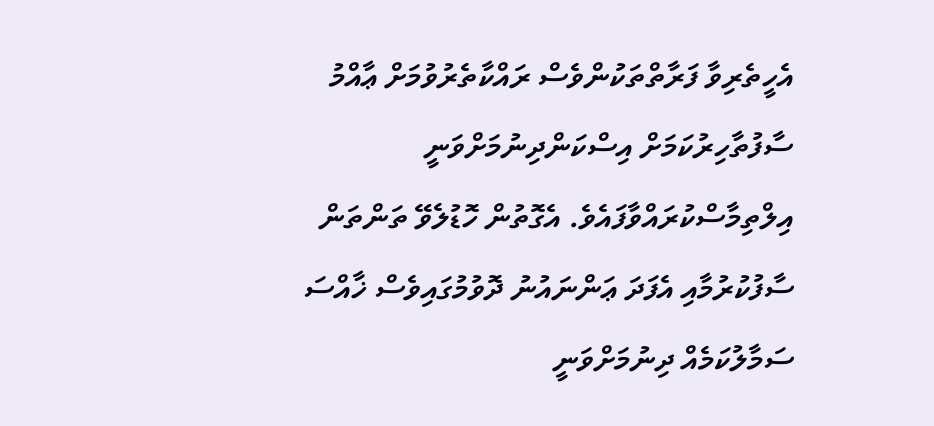އެހީތެރިވާ ފަރާތްތަކުންވެސް ރައްކާތެރުވުމަށް ޢާއްމު ސާފުތާހިރުކަމަށް އިސްކަންދިނުމަށްވަނީ އިލްތިމާސްކުރައްވާފައެވެ. އެގޮތުން ހޮޑުލެވޭ ތަންތަން ސާފުކުރުމާއި އެފަދަ ޢަންނައުނު ދޮވުމުގައިވެސް ޚާއްސަ ސަމާލުކަމެއް ދިނުމަށްވަނީ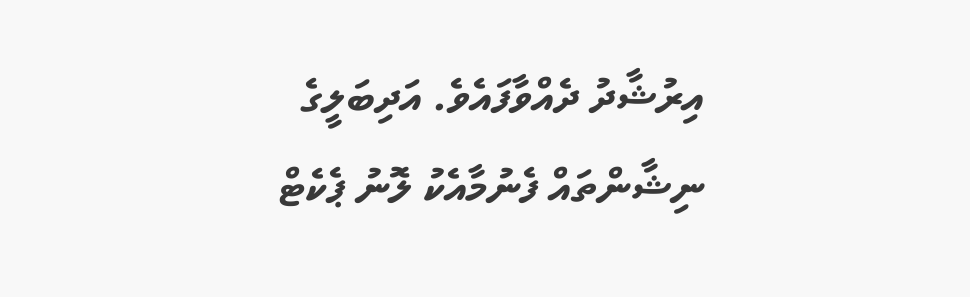އިރުޝާދު ދެއްވާފައެވެ. އަދިބަލީގެ ނިޝާންތައް ފެނުމާއެކު ލޮނު ޕެކެޓް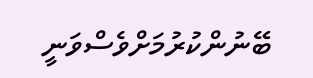ބޭނުންކުރުމަށްވެސްވަނީ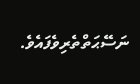ނަސޭޙަތްތެރިވެފައެވެ.